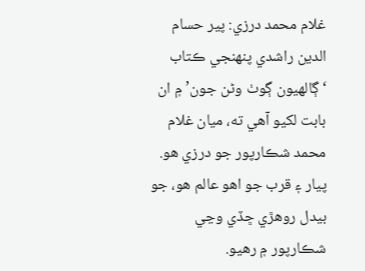غلام محمد درزي: پير حسام الدين راشدي پنھنجي ڪتاب ‘ڳالهيون ڳوٺ وڻن جون’ ۾ ان بابت لکيو آهي ته، ميان غلام محمد شڪارپور جو درزي هو. پيار ۽ قرب جو اهو عالم هو، جو بيدل روهڙي ڇڏي وڃي شڪارپور ۾ رهيو.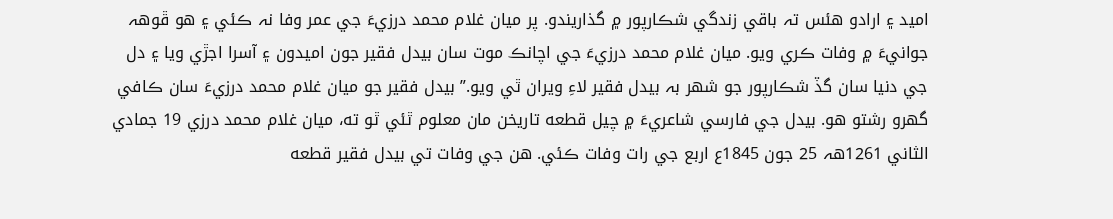اميد ۽ ارادو هئس تہ باقي زندگي شڪارپور ۾ گذاريندو. پر ميان غلام محمد درزيءَ جي عمر وفا نہ ڪئي ۽ هو ڦوھہ جوانيءَ ۾ وفات ڪري ويو. ميان غلام محمد درزيءَ جي اچانڪ موت سان بيدل فقير جون اميدون ۽ آسرا اجڙي ويا ۽ دل جي دنيا سان گڏ شڪارپور جو شھر بہ بيدل فقير لاءِ ويران ٿي ويو.” بيدل فقير جو ميان غلام محمد درزيءَ سان ڪافي گهرو رشتو هو. بيدل جي فارسي شاعريءَ ۾ چيل قطعه تاريخن مان معلوم ٿئي ٿو ته، ميان غلام محمد درزي 19 جمادي الثاني 1261ھہ 25 جون 1845ع اربع جي رات وفات ڪئي. هن جي وفات تي بيدل فقير قطعه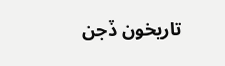تاريخون ڏجن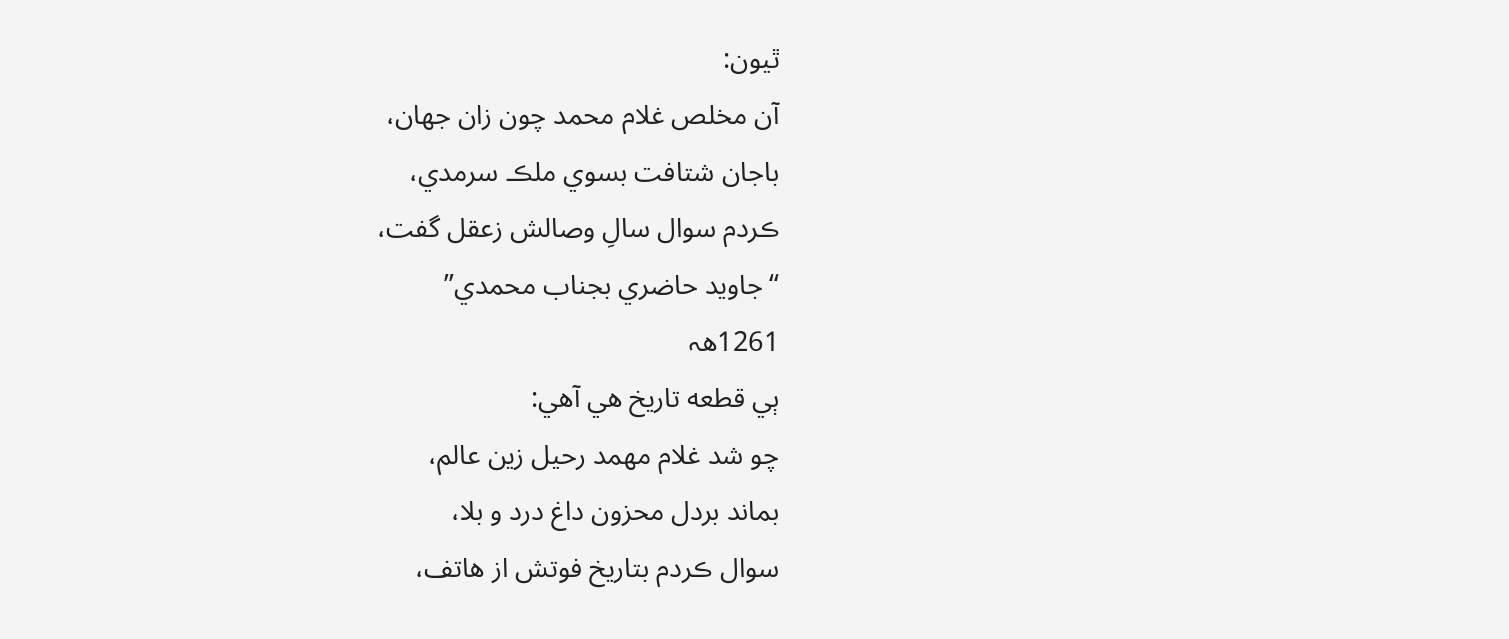ٿيون:
آن مخلص غلام محمد چون زان جهان،
باجان شتافت بسوي ملڪ سرمدي،
ڪردم سوال سالِ وصالش زعقل گفت،
“جاويد حاضري بجناب محمدي”
1261ھہ
ٻي قطعه تاريخ هي آهي:
چو شد غلام مهمد رحيل زين عالم،
بماند بردل محزون داغ درد و بلا،
سوال ڪردم بتاريخ فوتش از هاتف،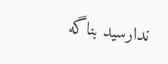ندارسيد بناگه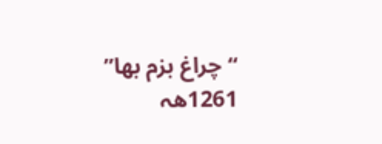“چراغ بزم بھا”
1261ھہ